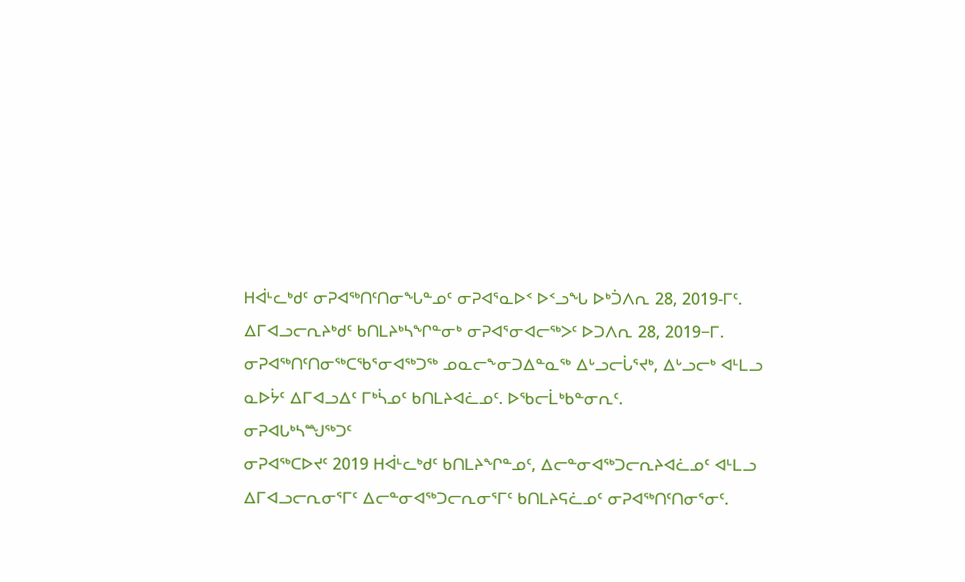ᕼᐋᒻᓚᒃᑯᑦ ᓂᕈᐊᖅᑎᑦᑎᓂᖓᓐᓄᑦ ᓂᕈᐊᕐᓇᐅᑉ ᐅᑉᓗᖓ ᐅᒃᑑᐱᕆ 28, 2019-ᒥᑦ.
ᐃᒥᐊᓗᓕᕆᔨᒃᑯᑦ ᑲᑎᒪᔨᒃᓴᖏᓐᓂᒃ ᓂᕈᐊᕐᓂᐊᓕᖅᐳᑦ ᐅᑐᐱᕆ 28, 2019−ᒥ.
ᓂᕈᐊᖅᑎᑦᑎᓂᖅᑕᖃᕐᓂᐊᖅᑐᖅ ᓄᓇᓕᖕᓂᑐᐃᓐᓇᖅ ᐃᒡᓗᓕᒑᕐᔪᒃ, ᐃᒡᓗᓕᒃ ᐊᒻᒪᓗ ᓇᐅᔮᑦ ᐃᒥᐊᓗᐃᑦ ᒥᒃᓵᓄᑦ ᑲᑎᒪᔨᐊᓛᓄᑦ. ᐅᖃᓕᒫᒃᑲᓐᓂᕆᑦ.
ᓂᕈᐊᒐᒃᓴᙳᖅᑐᑦ
ᓂᕈᐊᖅᑕᐅᔪᑦ 2019 ᕼᐋᒻᓚᒃᑯᑦ ᑲᑎᒪᔨᖏᓐᓄᑦ, ᐃᓕᓐᓂᐊᖅᑐᓕᕆᔨᐊᓛᓄᑦ ᐊᒻᒪᓗ ᐃᒥᐊᓗᓕᕆᓂᕐᒥᑦ ᐃᓕᓐᓂᐊᖅᑐᓕᕆᓂᕐᒥᑦ ᑲᑎᒪᔨᕋᓛᓄᑦ ᓂᕈᐊᖅᑎᑦᑎᓂᕐᓂᑦ.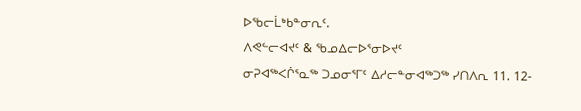ᐅᖃᓕᒫᒃᑲᓐᓂᕆᑦ.
ᐱᕙᓪᓕᐊᔪᑦ & ᖃᓄᐃᓕᐅᕐᓂᐅᔪᑦ
ᓂᕈᐊᖅᐸᒌᕐᓇᖅ ᑐᓄᓂᕐᒥᑦ ᐃᓱᓕᓐᓂᐊᖅᑐᖅ ᓯᑎᐱᕆ 11. 12-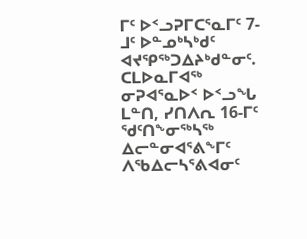ᒥᑦ ᐅᑉᓗᕈᒥᑕᕐᓇᒥᑦ 7-ᒧᑦ ᐅᓐᓄᒃᓴᒃᑯᑦ ᐊᔪᕿᖅᑐᐃᔨᒃᑯᓐᓂᑦ.
ᑕᒪᐅᓇᒥᐊᖅ ᓂᕈᐊᕐᓇᐅᑉ ᐅᑉᓗᖓ ᒪᓐᑎ, ᓯᑎᐱᕆ 16-ᒥᑦ ᖁᑦᑎᖕᓂᖅᓴᖅ ᐃᓕᓐᓂᐊᕐᕕᖕᒥᑦ ᐱᖃᐃᓕᓴᕐᕕᐊᓂᑦ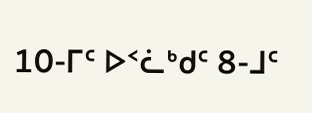10-ᒥᑦ ᐅᑉᓛᒃᑯᑦ 8-ᒧᑦ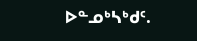ᐅᓐᓄᒃᓴᒃᑯᑦ.